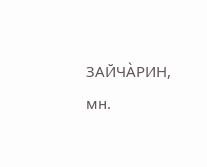ЗАЙЧА̀РИН, мн.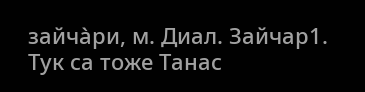зайчàри, м. Диал. Зайчар1. Тук са тоже Танас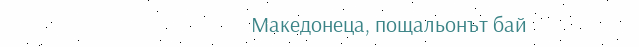Македонеца, пощальонът бай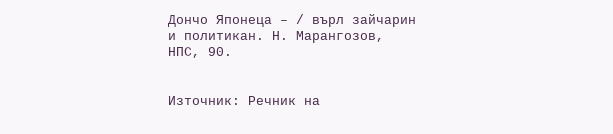Дончо Японеца – / върл зайчарин и политикан. Н. Марангозов, НПС, 90.


Източник: Речник на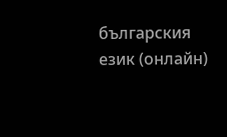българския език (онлайн)